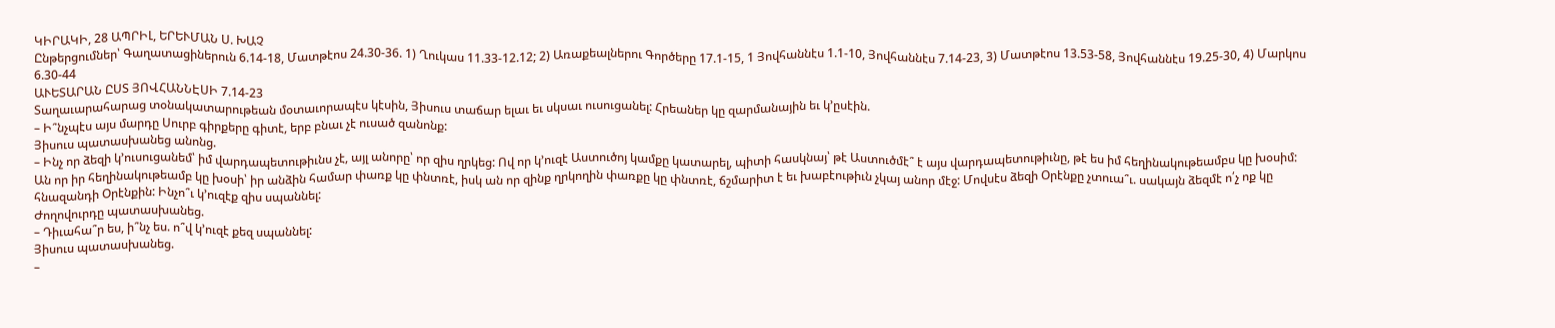ԿԻՐԱԿԻ, 28 ԱՊՐԻԼ, ԵՐԵՒՄԱՆ Ս. ԽԱՉ
Ընթերցումներ՝ Գաղատացիներուն 6.14-18, Մատթէոս 24.30-36. 1) Ղուկաս 11.33-12.12; 2) Առաքեալներու Գործերը 17.1-15, 1 Յովհաննէս 1.1-10, Յովհաննէս 7.14-23, 3) Մատթէոս 13.53-58, Յովհաննէս 19.25-30, 4) Մարկոս 6.30-44
ԱՒԵՏԱՐԱՆ ԸՍՏ ՅՈՎՀԱՆՆԷՍԻ 7.14-23
Տաղաւարահարաց տօնակատարութեան մօտաւորապէս կէսին, Յիսուս տաճար ելաւ եւ սկսաւ ուսուցանել: Հրեաներ կը զարմանային եւ կ’ըսէին.
– Ի՞նչպէս այս մարդը Սուրբ գիրքերը գիտէ, երբ բնաւ չէ ուսած զանոնք:
Յիսուս պատասխանեց անոնց.
– Ինչ որ ձեզի կ’ուսուցանեմ՝ իմ վարդապետութիւնս չէ, այլ անորը՝ որ զիս ղրկեց: Ով որ կ’ուզէ Աստուծոյ կամքը կատարել, պիտի հասկնայ՝ թէ Աստուծմէ՞ է այս վարդապետութիւնը, թէ ես իմ հեղինակութեամբս կը խօսիմ: Ան որ իր հեղինակութեամբ կը խօսի՝ իր անձին համար փառք կը փնտռէ, իսկ ան որ զինք ղրկողին փառքը կը փնտռէ, ճշմարիտ է եւ խաբէութիւն չկայ անոր մէջ: Մովսէս ձեզի Օրէնքը չտուա՞ւ. սակայն ձեզմէ ո՛չ ոք կը հնազանդի Օրէնքին: Ինչո՞ւ կ’ուզէք զիս սպաննել:
Ժողովուրդը պատասխանեց.
– Դիւահա՞ր ես, ի՞նչ ես. ո՞վ կ’ուզէ քեզ սպաննել:
Յիսուս պատասխանեց.
–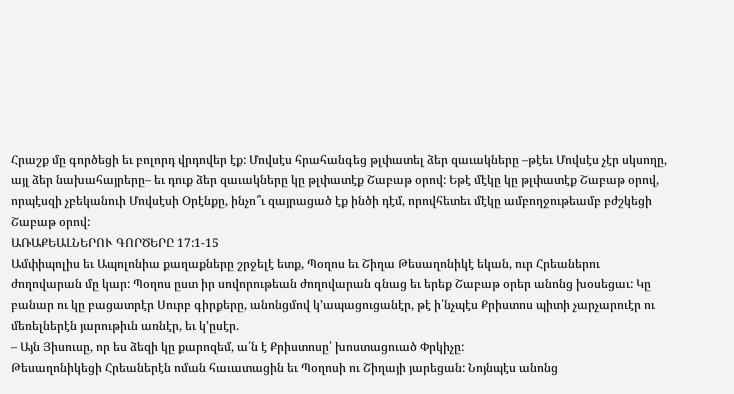Հրաշք մը գործեցի եւ բոլորդ վրդովեր էք: Մովսէս հրահանգեց թլփատել ձեր զաւակները –թէեւ Մովսէս չէր սկսողը, այլ ձեր նախահայրերը– եւ դուք ձեր զաւակները կը թլփատէք Շաբաթ օրով: Եթէ մէկը կը թլփատէք Շաբաթ օրով, որպէսզի չբեկանուի Մովսէսի Օրէնքը, ինչո՞ւ զայրացած էք ինծի դէմ, որովհետեւ մէկը ամբողջութեամբ բժշկեցի Շաբաթ օրով:
ԱՌԱՔԵԱԼՆԵՐՈՒ ԳՈՐԾԵՐԸ 17:1-15
Ամփիպոլիս եւ Ապոլոնիա քաղաքները շրջելէ ետք, Պօղոս եւ Շիղա Թեսաղոնիկէ եկան, ուր Հրեաներու ժողովարան մը կար: Պօղոս ըստ իր սովորութեան ժողովարան գնաց եւ երեք Շաբաթ օրեր անոնց խօսեցաւ: Կը բանար ու կը բացատրէր Սուրբ գիրքերը, անոնցմով կ’ապացուցանէր, թէ ի՛նչպէս Քրիստոս պիտի չարչարուէր ու մեռելներէն յարութիւն առնէր, եւ կ’ըսէր.
– Այն Յիսուսը, որ ես ձեզի կը քարոզեմ, ա՛ն է Քրիստոսը՝ խոստացուած Փրկիչը:
Թեսաղոնիկեցի Հրեաներէն ոման հաւատացին եւ Պօղոսի ու Շիղայի յարեցան: Նոյնպէս անոնց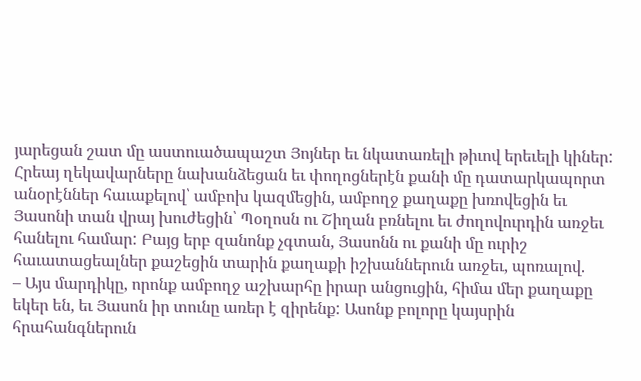յարեցան շատ մը աստուածապաշտ Յոյներ եւ նկատառելի թիւով երեւելի կիներ:
Հրեայ ղեկավարները նախանձեցան եւ փողոցներէն քանի մը դատարկապորտ անօրէններ հաւաքելով՝ ամբոխ կազմեցին, ամբողջ քաղաքը խռովեցին եւ Յասոնի տան վրայ խուժեցին՝ Պօղոսն ու Շիղան բռնելու եւ ժողովուրդին առջեւ հանելու համար: Բայց երբ զանոնք չգտան, Յասոնն ու քանի մը ուրիշ հաւատացեալներ քաշեցին տարին քաղաքի իշխաններուն առջեւ, պոռալով.
– Այս մարդիկը, որոնք ամբողջ աշխարհը իրար անցուցին, հիմա մեր քաղաքը եկեր են, եւ Յասոն իր տունը առեր է զիրենք: Ասոնք բոլորը կայսրին հրահանգներուն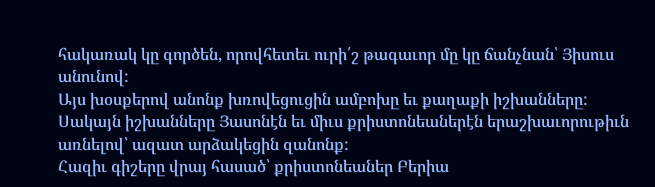հակառակ կը գործեն, որովհետեւ ուրի՛շ թագաւոր մը կը ճանչնան՝ Յիսուս անունով:
Այս խօսքերով անոնք խռովեցուցին ամբոխը եւ քաղաքի իշխանները: Սակայն իշխանները Յասոնէն եւ միւս քրիստոնեաներէն երաշխաւորութիւն առնելով՝ ազատ արձակեցին զանոնք:
Հազիւ գիշերը վրայ հասած՝ քրիստոնեաներ Բերիա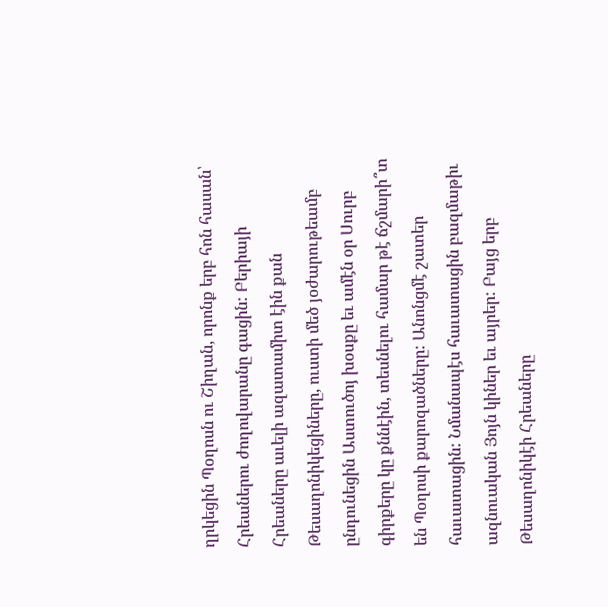ղրկեցին Պօղոսն ու Շիղան, որոնք երբ հոն հասան՝ Հրեաներու ժողովարանը գացին: Բերիայի Հրեաները աւելի ազատամիտ էին քան Թեսաղոնիկեցիները, ուստի մեծ յօժարութեամբ ընդունեցին Աստուծոյ խօսքը եւ ամէն օր Սուրբ գիրքերը կը քննէին, տեսնելու համար թէ ճշմարի՞տ են Պօղոսի քարոզածները: Անոնցմէ շատեր հաւատացին: Նմանապէս հաւատացին բազմաթիւ ազնուական Յոյն կիներ եւ այրեր: Բայց երբ Թեսաղոնիկէի Հրեաները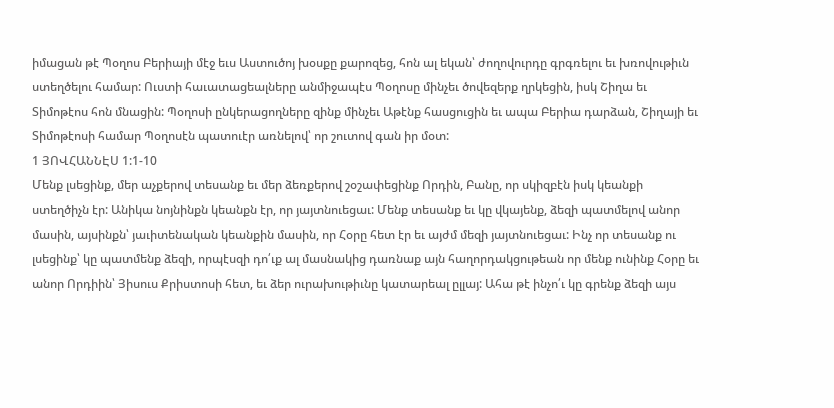իմացան թէ Պօղոս Բերիայի մէջ եւս Աստուծոյ խօսքը քարոզեց, հոն ալ եկան՝ ժողովուրդը գրգռելու եւ խռովութիւն ստեղծելու համար: Ուստի հաւատացեալները անմիջապէս Պօղոսը մինչեւ ծովեզերք ղրկեցին, իսկ Շիղա եւ Տիմոթէոս հոն մնացին: Պօղոսի ընկերացողները զինք մինչեւ Աթէնք հասցուցին եւ ապա Բերիա դարձան, Շիղայի եւ Տիմոթէոսի համար Պօղոսէն պատուէր առնելով՝ որ շուտով գան իր մօտ:
1 ՅՈՎՀԱՆՆԷՍ 1:1-10
Մենք լսեցինք, մեր աչքերով տեսանք եւ մեր ձեռքերով շօշափեցինք Որդին, Բանը, որ սկիզբէն իսկ կեանքի ստեղծիչն էր: Անիկա նոյնինքն կեանքն էր, որ յայտնուեցաւ: Մենք տեսանք եւ կը վկայենք, ձեզի պատմելով անոր մասին, այսինքն՝ յաւիտենական կեանքին մասին, որ Հօրը հետ էր եւ այժմ մեզի յայտնուեցաւ: Ինչ որ տեսանք ու լսեցինք՝ կը պատմենք ձեզի, որպէսզի դո՛ւք ալ մասնակից դառնաք այն հաղորդակցութեան որ մենք ունինք Հօրը եւ անոր Որդիին՝ Յիսուս Քրիստոսի հետ, եւ ձեր ուրախութիւնը կատարեալ ըլլայ: Ահա թէ ինչո՛ւ կը գրենք ձեզի այս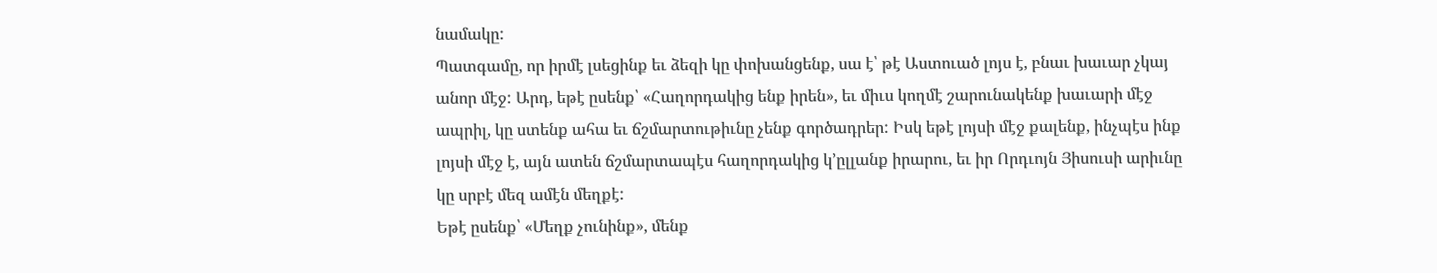նամակը:
Պատգամը, որ իրմէ լսեցինք եւ ձեզի կը փոխանցենք, սա է՝ թէ Աստուած լոյս է, բնաւ խաւար չկայ անոր մէջ: Արդ, եթէ ըսենք՝ «Հաղորդակից ենք իրեն», եւ միւս կողմէ շարունակենք խաւարի մէջ ապրիլ, կը ստենք ահա եւ ճշմարտութիւնը չենք գործադրեր: Իսկ եթէ լոյսի մէջ քալենք, ինչպէս ինք լոյսի մէջ է, այն ատեն ճշմարտապէս հաղորդակից կ’ըլլանք իրարու, եւ իր Որդւոյն Յիսուսի արիւնը կը սրբէ մեզ ամէն մեղքէ:
Եթէ ըսենք՝ «Մեղք չունինք», մենք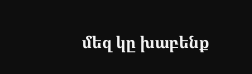մեզ կը խաբենք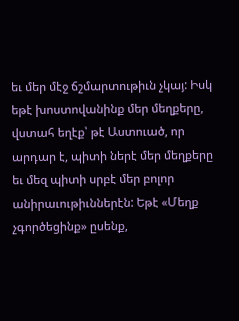եւ մեր մէջ ճշմարտութիւն չկայ: Իսկ եթէ խոստովանինք մեր մեղքերը, վստահ եղէք՝ թէ Աստուած, որ արդար է, պիտի ներէ մեր մեղքերը եւ մեզ պիտի սրբէ մեր բոլոր անիրաւութիւններէն: Եթէ «Մեղք չգործեցինք» ըսենք,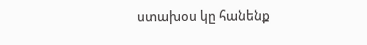ստախօս կը հանենք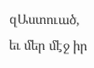զԱստուած, եւ մեր մէջ իր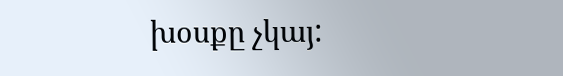խօսքը չկայ: